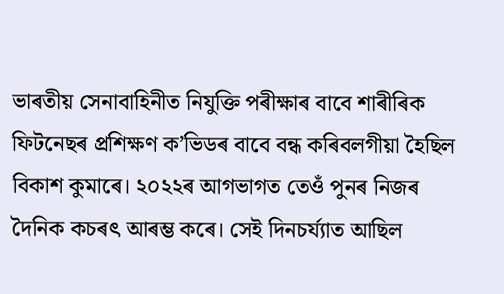ভাৰতীয় সেনাবাহিনীত নিযুক্তি পৰীক্ষাৰ বাবে শাৰীৰিক ফিটনেছৰ প্ৰশিক্ষণ ক’ভিডৰ বাবে বন্ধ কৰিবলগীয়া হৈছিল বিকাশ কুমাৰে। ২০২২ৰ আগভাগত তেওঁ পুনৰ নিজৰ দৈনিক কচৰৎ আৰম্ভ কৰে। সেই দিনচৰ্য্যাত আছিল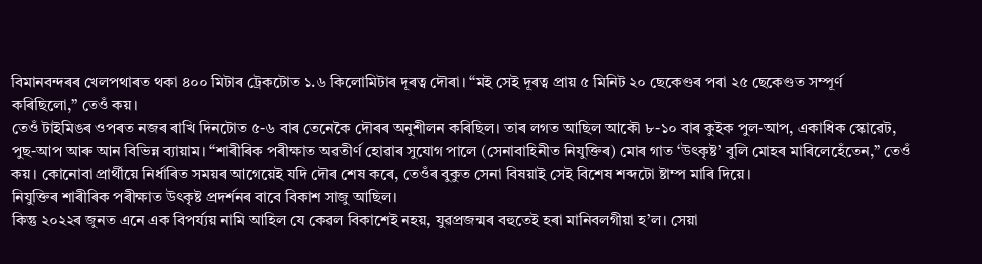বিমানবন্দৰৰ খেলপথাৰত থকা ৪০০ মিটাৰ ট্ৰেকটোত ১.৬ কিলোমিটাৰ দূৰত্ব দৌৰা। “মই সেই দূৰত্ব প্ৰায় ৫ মিনিট ২০ ছেকেণ্ডৰ পৰা ২৫ ছেকেণ্ডত সম্পূৰ্ণ কৰিছিলো,” তেওঁ কয়।
তেওঁ টাইমিঙৰ ওপৰত নজৰ ৰাখি দিনটোত ৫-৬ বাৰ তেনেকৈ দৌৰৰ অনুশীলন কৰিছিল। তাৰ লগত আছিল আকৌ ৮-১০ বাৰ কুইক পুল-আপ, একাধিক স্কোৱেট, পুছ-আপ আৰু আন বিভিন্ন ব্যায়াম। “শাৰীৰিক পৰীক্ষাত অৱতীৰ্ণ হোৱাৰ সুযোগ পালে (সেনাবাহিনীত নিযুক্তিৰ) মোৰ গাত ‘উৎকৃষ্ট’ বুলি মোহৰ মাৰিলেহেঁতেন,” তেওঁ কয়। কোনোবা প্ৰাৰ্থীয়ে নিৰ্ধাৰিত সময়ৰ আগেয়েই যদি দৌৰ শেষ কৰে, তেওঁৰ বুকুত সেনা বিষয়াই সেই বিশেষ শব্দটো ষ্টাম্প মাৰি দিয়ে।
নিযুক্তিৰ শাৰীৰিক পৰীক্ষাত উৎকৃষ্ট প্ৰদৰ্শনৰ বাবে বিকাশ সাজু আছিল।
কিন্তু ২০২২ৰ জুনত এনে এক বিপৰ্য্যয় নামি আহিল যে কেৱল বিকাশেই নহয়, যুৱপ্ৰজন্মৰ বহুতেই হৰা মানিবলগীয়া হ’ল। সেয়া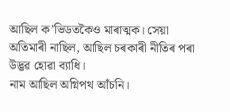আছিল ক’ভিডতকৈও মাৰাত্মক। সেয়া অতিমাৰী নাছিল, আছিল চৰকাৰী নীতিৰ পৰা উদ্ভৱ হোৱা ব্যাধি।
নাম আছিল অগ্নিপথ আঁচনি।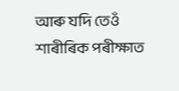আৰু যদি তেওঁ শাৰীৰিক পৰীক্ষাত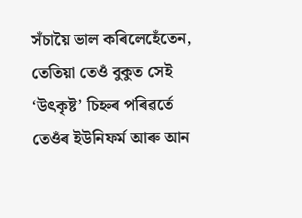সঁচায়ৈ ভাল কৰিলেহেঁতেন, তেতিয়া তেওঁ বুকুত সেই ‘উৎকৃষ্ট’ চিহ্নৰ পৰিৱৰ্তে তেওঁৰ ইউনিফৰ্ম আৰু আন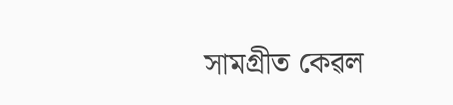সামগ্ৰীত কেৱল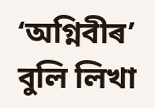‘অগ্নিবীৰ’ বুলি লিখা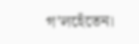গ’লহেঁতেন।